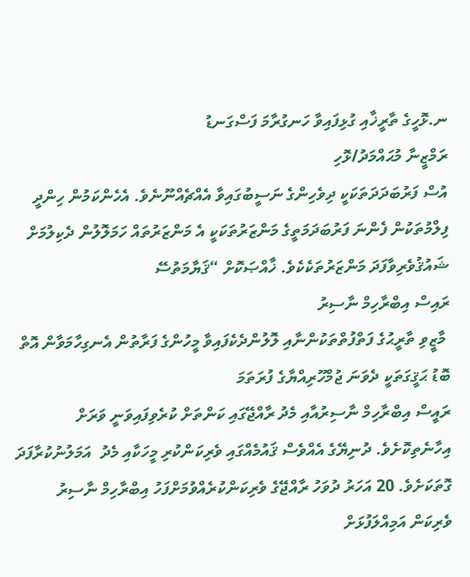ނ.ޅޮހީގެ ތާރީޚާއި ގުޅިފައިވާ ހަނގުރާމަ ފަސްގަނޑު
ރަމްޒީނާ މުޙައްމަދު/ޅޮހި
އުސް ފަރުބަދަދަތަކަކީ ދިވެހިންގެ ނަސީބުގައިވާ އެއްޗެއްނޫނެވެ. އެހެންކަމުން ހިންދީ ފިލްމުތަކުން ފެންނަ ފަރުބަދަމަތީގެ މަންޒަރުތަކަކީ އެ މަންޒަރުތައް ހަމަލޮލުން ދެކިލުމަށް ޝައުޤުވެރިވާފަދަ މަންޒަރުތަކެކެވެ. ޚާއްޞަކޮށް “ޤަޔާމަތުސޭ
ރައިސް އިބްރާހިމް ނާސިރު
 މާޒީވި ތާރީޙުގެ ފަތްފުތްތަކުންނާއި ލޮލުންދެކެފައިވާ މީހުންގެ ފަރާތުން އެނގިހާމަވާން އޮތް ބޮޑު ޙަޤީގަތަކީ ދެވަނަ ޖުމްހޫރިއްޔާގެ ފުރަތަމަ
ރައީސް އިބްރާހިމް ނާސިރުއާއި މެދު ރާއްޖޭގައި ކަންތަށް ކުރެވިފައިވަނީ ވަރަށް އިހާނެތިކޮށެވެ. ދުނިޔޭގެ އެއްވެސް ޤައުމެއްގައި ވެރިކަންކުރި މީހަކާއި މެދު  އަމަލުނުކުރާފަދަ ގޮތަކަށެވެ. 20 އަހަރު ދުވަހު ރާއްޖޭގެ ވެރިކަންކުރެއްވުމަށްފަހު އިބްރާހިމް ނާސިރު ވެރިކަން އަމިއްލަފުޅަށް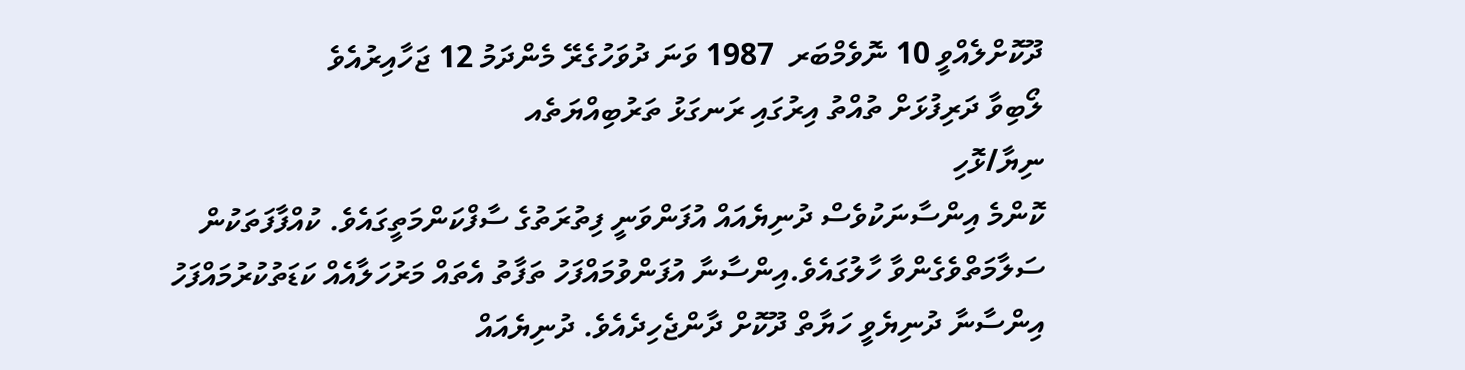ދޫކޮށްލެއްވީ 10 ނޮވެމްބަރ  1987 ވަނަ ދުވަހުގެރޭ މެންދަމު 12 ޖަހާއިރުއެވެ
ލޯބިވާ ދަރިފުޅަށް ތުއްތު އިރުގައި ރަނގަޅު ތަރުބިއްޔަތެއ
ނިޔާ/ޅޮހި
ކޮންމެ އިންސާނަކުވެސް ދުނިޔެއައް އުފަންވަނީ ފިތުރަތުގެ ސާފްކަންމަތީގައެވެ. ކުއްފާފަތަކުން ސަލާމަތްވެގެންވާ ހާލުގައެވެ.އިންސާނާ އުފަންވުމައްފަހު ތަފާތު އެތައް މަރުހަލާއެއް ކަޑަތުކުރުމައްފަހު އިންސާނާ ދުނިޔެވީ ހަޔާތް ދޫކޮށް ދާންޖެހިދެއެވެ. ދުނިޔެއައް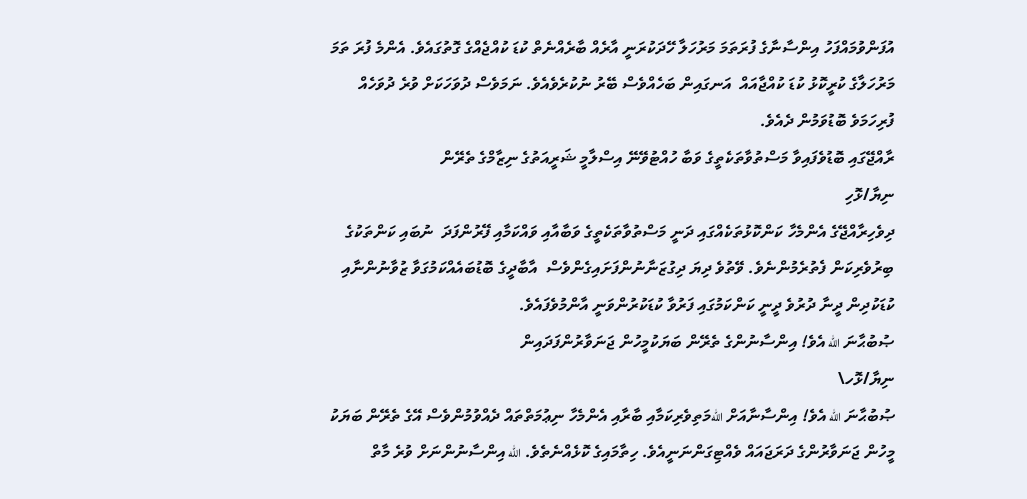އުފަންވުމައްފަހު އިންސާނާގެ ފުރަތަމަ މަރުހަލާ ހޭދަކުރަނީ އާރެއް ބާރެއްނެތް ކުޑަ ކުއްޖެއްގެ ގޮތުގައެވެ. އެންމެ ފުރަ ތަމަ މަރުހަލާގެ ކުރީކޮޅު ކުޑަ ކުއްޖާއައް  އަނގައިން ބަހެއްވެސް ބޭރު ނުކުރެވެއެވެ. ނަމަވެސް ދުވަހަކަށް ވުރެ ދުވަހެއް ފުރިހަމަވެ ބޮޑުވަމުން ދެއެވެ.
ރާއްޖޭގައި ބޮޑުވެފައިވާ މަސްތުވާތަކެތީގެ ވަބާ ހުއްޓުވޭނޭ އިސްލާމީ ޝަރީއަތުގެ ނިޒާމްގެ ތެރޭން
ނިޔާ/ޅޮހި
ދިވެހިރާއްޖޭގެ އެންމެހާ ކަންކޮޅުތަކެއްގައި ދަނީ މަސްތުވާތަކެތީގެ ވަބާއާއި ވައްކަމާއި ފޭރުންފަދަ  ނުބައި ކަންތަކުގެ ބިރުވެރިކަން ފެތުރެމުންނެވެ. ވޭތުވެ ދިޔަ ދިގުޒަނާނުންފަށައިގެންވެސް  އާބާދީގެ ބޮޑުބައެއްކަމުގަވާ ޒުވާނުންނާއި ކުޑަކުދިން ދީނާ ދުރުވެ ދީނީ ކަންކަމުގައި ފަރުވާ ކުޑަކުރުންވަނީ އާންމުވެފައެވެ.
ޞުބުޙާނަ الله އެވެ! އިންސާނުންގެ ތެރޭން ބަޔަކުމީހުން ޖަނަވާރުންފަދައިން
ނިޔާ/ޅޮހ\
ޞުބުޙާނަ الله އެވެ! އިންސާނާއަށް اللهމަތިވެރިކަމާއި ބާރާއި އެންމެހާ ނިޢުމަތްތައް ދެއްވުމުންވެސް އޭގެ ތެރޭން ބަޔަކު މީހުން ޖަނަވާރުންގެ ދަރަޖައައް ވެއްޓިގަންނަނީއެވެ. ހިތާމައިގެ ކޮޅެއްނެތެވެ. الله އިންސާނުންނަށް ވުރެ މާތް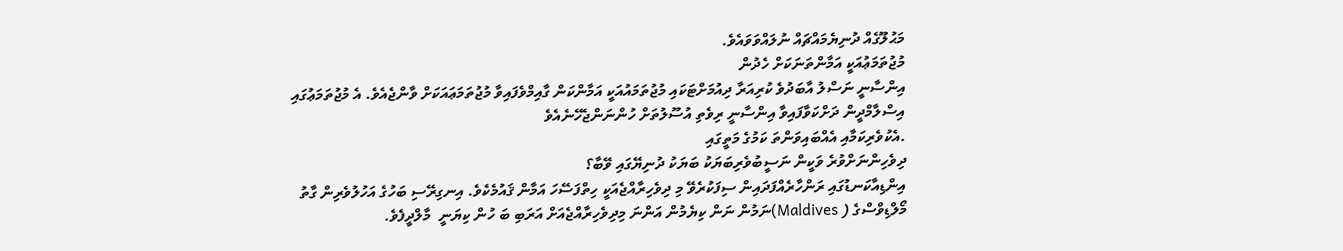މަޙުލޫގެއް ދުނިޔެމައްޗައް ނުލައްވަވައެވެ.
މުޖުތަމަޢުއަކީ އަމާންތަނަކަށް ހެދުން
އިންސާނީ ނަސްލު އާބަދުވެ ކުރިއަރާ ދިއުމަށްޓަކައި މުޖުތަމައުއަކީ އަމާންކަން ގާއިމްވެފައިވާ މުޖުތަމަޢައަކަށް ވާންޖެއެވެ. އެ މުޖުތަމަޢުގައި އިސްލާމްދީން ދަށްކަވާފައިވާ އިންސާނީ ރިވެތި އުސޫލުތަށް ހުންނަންޖެހޭނެއެވެ
.އެކުވެރިކަމާއި އެއްބައިވަންތަ ކަމުގެ މަތީގައި
ދިވެހިންނަށްވުރެ ވަކީން ނަސީބުވެރިބަޔަކު ބަޔަކު ދުނިޔޭގައި ވޭބާ؟
އިންޑިއާކަނޑުގައި ރަންހާރެއްފަދައިން ސިފަކުރެވޭ މި ދިވެހިރާއްޖެއަކީ ހިތްފަސޭހަ އަމާން ޤައުމެކެވެ. އިނގިރޭސި ބަހުގެ އަހުލުވެރިން ގާތު މޯލްޑިވްސްގެ ( Maldives)ނަމުން ނަން ކިޔެމުން އަންނަ މިދިވެހިރާއްޖެއަށް އަރަބި ބަ ހުން ކިޔަނީ  މާލްދީފެވެ.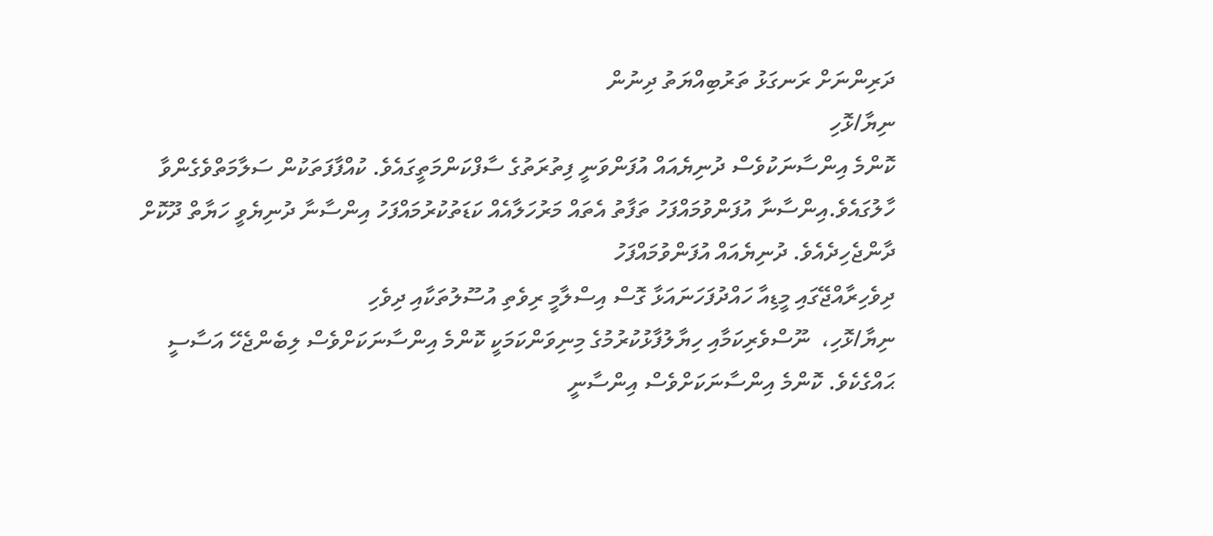ދަރިންނަށް ރަނގަޅު ތަރުބިއްޔަތު ދިނުން
ނިޔާ/ޅޮހި
ކޮންމެ އިންސާނަކުވެސް ދުނިޔެއައް އުފަންވަނީ ފިތުރަތުގެ ސާފްކަންމަތީގައެވެ. ކުއްފާފަތަކުން ސަލާމަތްވެގެންވާ ހާލުގައެވެ.އިންސާނާ އުފަންވުމައްފަހު ތަފާތު އެތައް މަރުހަލާއެއް ކަޑަތުކުރުމައްފަހު އިންސާނާ ދުނިޔެވީ ހަޔާތް ދޫކޮށް ދާންޖެހިދެއެވެ. ދުނިޔެއައް އުފަންވުމައްފަހު
ދިވެހިރާއްޖޭގައި މީޑިއާ ހައްދުފަހަނައަޅާ ގޮސް އިސްލާމީ ރިވެތި އުސޫލުތަކާއި ދިވެހި
ނިޔާ/ޅޮހި،  ނޫސްވެރިކަމާއި ހިޔާލުފާޅުކުރުމުގެ މިނިވަންކަމަކީ ކޮންމެ އިންސާނަކަށްވެސް ލިބެންޖެހޭ އަސާސީ ޙައްގެކެވެ. ކޮންމެ އިންސާނަކަށްވެސް އިންސާނީ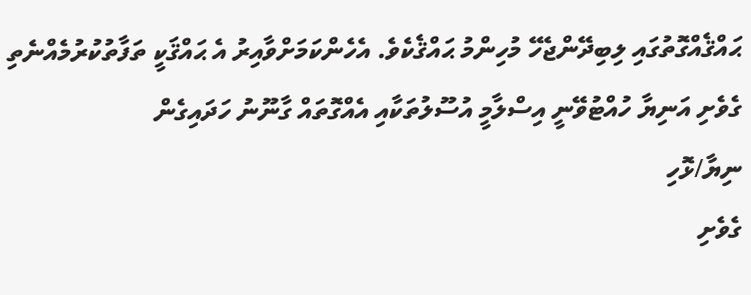ޙައްޤެއްގޮތުގައި ލިބިދޭންޖެހޭ މުހިންމު ޙައްޤެކެވެ. އެހެންކަމަށްވާއިރު އެ ޙައްޤަކީ ތަފާތުކުރުމެއްނެތި
ގެވެށި އަނިޔާ ހުއްޓުވޭނީ އިސްލާމީ އުސޫލުތަކާއި އެއްގޮތައް ގާނޫނު ހަދައިގެން
ނިޔާ/ޅޮހި
ގެވެށި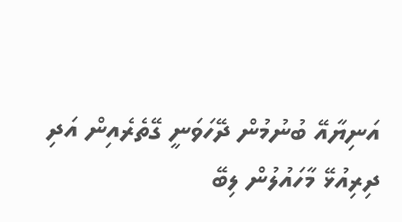އަނިޔާއޭ ބުނުމުން ދޭހަވަނީ ގޭތެރެއިން އަދި ދިރިއުޅޭ މާހައުލުން ލިބޭ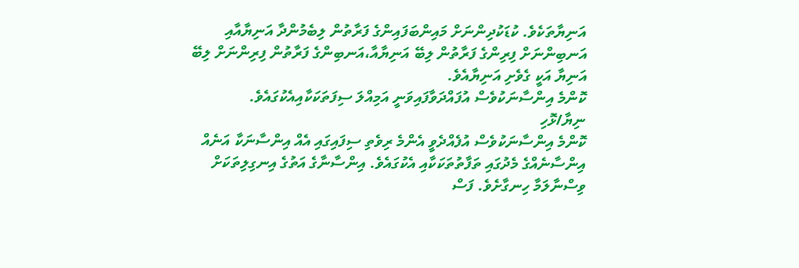އަނިޔާތަކެވެ. ކުޑަކުދިންނަށް މައިންބަފައިންގެ ފަރާތުން ލިބެމުންދާ އަނިޔާއާއި އަނބިންނަށް ފިރިންގެ ފަރާތުން ލިބޭ އަނިޔާއާ،އަނބިންގެ ފަރާތުން ފިރިންނަށް ލިބޭ އަނިޔާ އަކީ ގެވެށި އަނިޔާއެވެ.
ކޮންމެ އިންސާނަކުވެސް އުފައްދަވާފައިވަނީ އަމިއްލަ ސިފަތަކަކާއިއެކުގައެވެ.
ނިޔާ/ޅޮހި
ކޮންމެ އިންސާނަކުވެސް އުފެއްދެވީ އެންމެ ރިވެތި ސިފައިގައި އެއް އިންސާނަކާ އަނެއް އިންސާނެއްގެ މެދުގައި ތަފާތުތަކަކާއި އެކުގައެވެ. އިންސާނާގެ އަތުގެ އިނގިލިތަކަށް ވިސްނާލަމާ ހިނގާށެވެ. ފަސް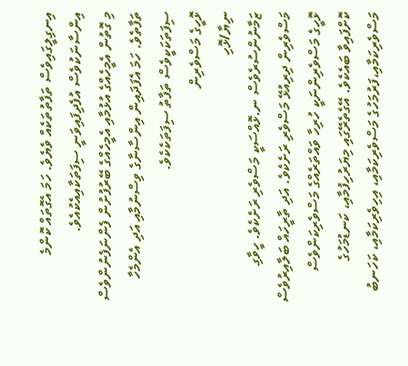އިނގިލީގައިވެސް ތަފާތުތަކެއް ވެޔެވެ. ހަމަ އެގޮތައް ކޮންމެ އިންސާނަކުވެސް އުފެދިފައިވަނީ ސިފަތަކާއިއެކުއެވެ.
މި ގޮތުން އެމީހެއްގެ އުޅުމާއި އެމީހެއްގެ ބޭރުފުށުން ފެންނަފެނުންވެސް ތަފާތެވެ. ހަމަ އެފަދައިން އިންސާނާގެ ވިސްނުމާއި އަދި އެންމެހާ ސިފަތަކަކީވެސް ތަފާތު ސިފަތަކެކެވެ.
ޅޮހީގެ މަސްވެރިން
ނިޔާ/ޅޮހި
ޒަމާނުންސުރެވެސް ނ.ޅޮއްސަކީ މަސްވެރި ރަށެކެވެ. ހީވާގި މަސްވެރިން ދިރިއުޅޭ މަސްވެރި ރަށެކެވެ. އަދި ތާރީހައް ބަލާއިރުވެސް ޅޮހީގެ މަސްވެރިންނަކީ ހުރިހާ ވައްތަރެއްގެ މަސްވެރިކަންވެސް ކޮށްފައިވާ ބައެކެވެ. އޭގެތެރޭގައި މިޔަރުހިފުމާއި، ކަނޑުމަހުގެ މަސްވެރިކަމާއި،ފަރުމަހުގެ މަސްވެރިކަމާއި، އިހިވެރިކަމާއި، ކަހަނބު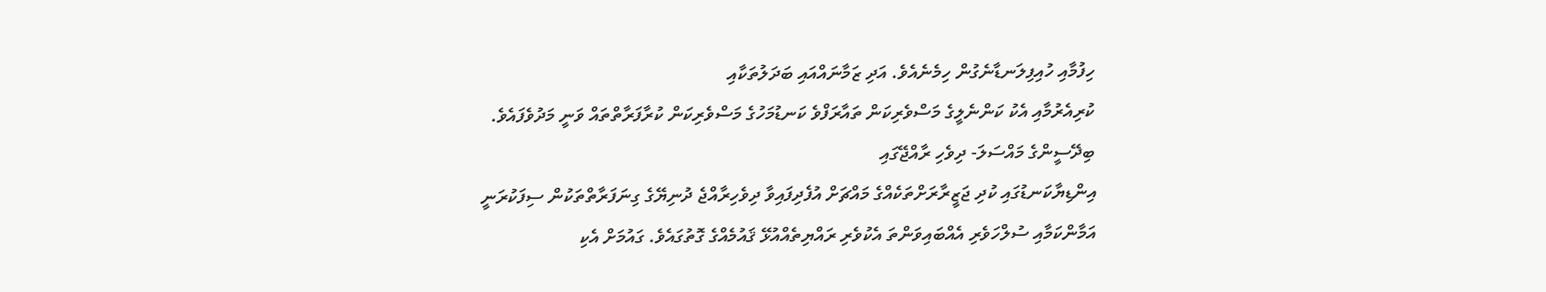ހިފުމާއި ހުއިފިލަނޑާނެގުން ހިމެނެއެވެ. އަދި ޒަމާނައްއައި ބަދަލުތަކާއި
ކުރިއެރުމާއި އެކު ކަންނެލީގެ މަސްވެރިކަން ތައާރަފްވެ ކަނޑުމަހުގެ މަސްވެރިކަން ކުރާފަރާތްތައް ވަނީ މަދުވެފައެވެ.
ބިދޭސީންގެ މައްސަލަ- ދިވެހި ރާއްޖޭގައި
އިންޑިޔާކަނޑުގައި ކުދި ޖަޒީރާރަށްތަކެއްގެ މައްޗަށް އުފެދިފައިވާ ދިވެހިރާއްޖެ ދުނިޔޭގެ ގިނަފަރާތްތަކުން ސިފަކުރަނީ އަމާންކަމާއި ސުލްހަވެރި އެއްބައިވަންތަ އެކުވެރި ރައްޔިތެއްއުޅޭ ޤައުމެއްގެ ގޮތުގައެވެ. ގައުމަށް އެކި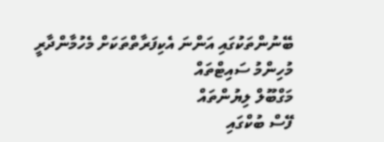ބޭނުންތަކުގައި އަންނަ އެކިފަރާތްތަކަށް މެހުމާންދާރީ
މުހިންމު ސައިޓްތައް
މަގްބޫލް ލިޔުންތައް
ފޭސް ބުކްގައި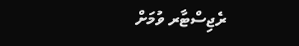ރެޖިސްޓާރ ވުމަށް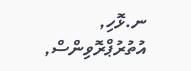ނ.ޅޮހި, އުތުރުޕްރޮވިންސް,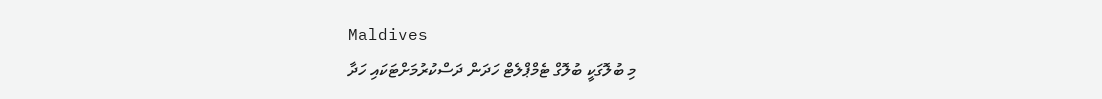Maldives
މި ބުލޮގަކީ ބުލޮގް ޓެމްޕްލެޓް ހަދަން ދަސްކުރުމަށްޓަކައި ހަދާ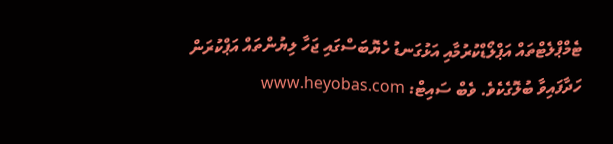ޓެމްޕްލެޓްތައް އަޕްލޯޑްކުރުމާއި އަޅުގަނޑު ހެޔޮބަސްގައި ޖަހާ ލިޔުންތައް އަޕްކުރަން ހަދާފައިވާ ބުލޮގެކެވެ. ވެބް ސައިޓް: www.heyobas.com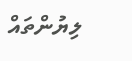ލިޔުންތައް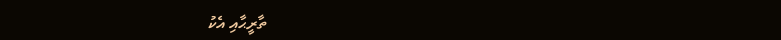ތާރީޙާއި އެކު